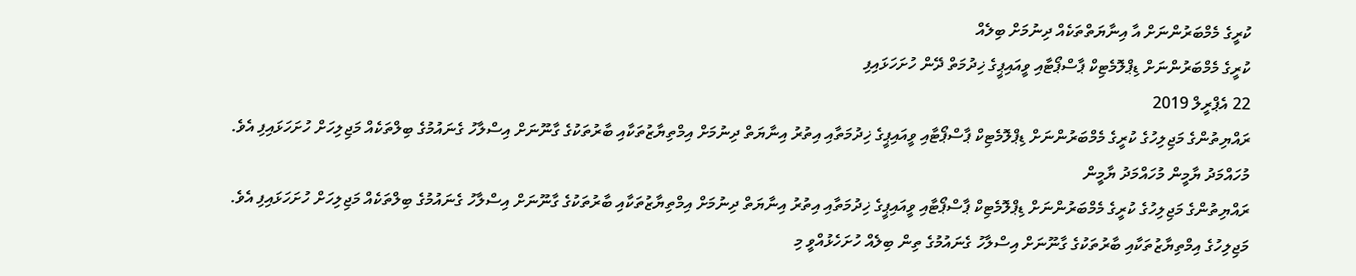ކުރީގެ މެމްބަރުންނަށް އާ އިނާޔަތްތަކެއް ދިނުމަށް ބިލެއް
ކުރީގެ މެމްބަރުންނަށް ޑިޕްލޮމެޓިކް ޕާސްޕޯޓާއި ވީއައިޕީގެ ޚިދުމަތް ދޭން ހުށަހަޅައިފި
22 އެޕްރީލް 2019
ރައްޔިތުންގެ މަޖިލިހުގެ ކުރީގެ މެމްބަރުންނަށް ޑިޕްލޮމެޓިކް ޕާސްޕޯޓާއި ވީއައިޕީގެ ޚިދުމަތާއި އިތުރު އިނާޔަތް ދިނުމަށް އިމްތިޔާޒުތަކާއި ބާރުތަކުގެ ގާނޫނަށް އިސްލާހު ގެނައުމުގެ ބިލްތަކެއް މަޖިލިހަށް ހުށަހަޅައިފި އެވެ.
މުހައްމަދު ޔާމީން މުހައްމަދު ޔާމީން
ރައްޔިތުންގެ މަޖިލިހުގެ ކުރީގެ މެމްބަރުންނަށް ޑިޕްލޮމެޓިކް ޕާސްޕޯޓާއި ވީއައިޕީގެ ޚިދުމަތާއި އިތުރު އިނާޔަތް ދިނުމަށް އިމްތިޔާޒުތަކާއި ބާރުތަކުގެ ގާނޫނަށް އިސްލާހު ގެނައުމުގެ ބިލްތަކެއް މަޖިލިހަށް ހުށަހަޅައިފި އެވެ.
މަޖިލިހުގެ އިމްތިޔާޒުތަކާއި ބާރުތަކުގެ ގާނޫނަށް އިސްލާހު ގެނައުމުގެ ތިން ބިލެއް ހުށަހެޅުއްވީ މި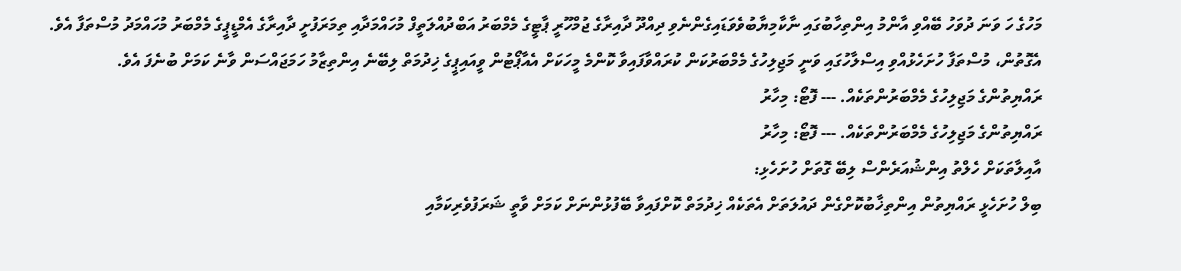މަހުގެ ހަ ވަނަ ދުވަހު ބޭއްވި އާންމު އިންތިހާބުގައި ނާކާމިޔާބުވެވަޑައިގެންނެވި ދިއްދޫ ދާއިރާގެ ޖުމްހޫރީ ޕާޓީގެ މެމްބަރު އަބްދުއްލަތީފް މުހައްމަދާއި ތިމަރަފުށީ ދާއިރާގެ އެމްޑީޕީގެ މެމްބަރު މުހައްމަދު މުސްތަފާ އެވެ.
އެގޮތުން، މުސްތަފާ ހުށަހެޅުއްވި އިސްލާހުގައި ވަނީ މަޖިލިހުގެ މެމްބަރުކަން ކުރައްވާފައިވާ ކޮންމެ މީހަކަށް އެއާޕޯޓުން ވީއައިޕީގެ ޚިދުމަތް ލިބޭނެ އިންތިޒާމު ހަމަޖައްސަން ވާނެ ކަމަށް ބުނެފަ އެވެ.
ރައްޔިތުންގެ މަޖިލިހުގެ މެމްބަރުންތަކެއް. --- ފޮޓޯ: މިހާރު
ރައްޔިތުންގެ މަޖިލިހުގެ މެމްބަރުންތަކެއް. --- ފޮޓޯ: މިހާރު
އާއިލާތަކަށް ހެލްތު އިންޝުއަރެންސް ލިބޭ ގޮތަށް ހުށަހެޅި:
ބިލް ހުށަހެޅީ ރައްޔިތުން އިންތިޚާބުކޮށްގެން ދައުލަތަށް އެތަކެއް ޚިދުމަތް ކޮށްފައިވާ ބޭފުޅުންނަށް ކަމަށް ވާތީ ޝަރަފުވެރިކަމާއި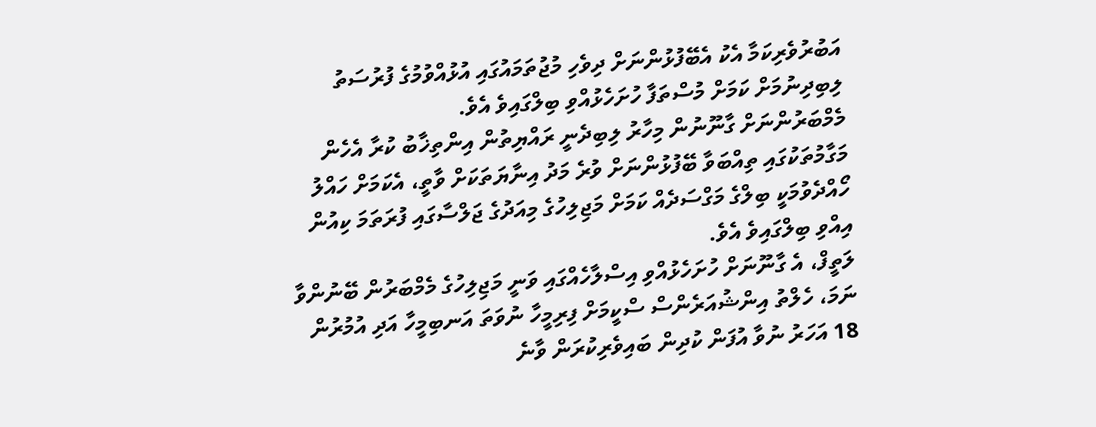އަބުރުވެރިކަމާ އެކު އެބޭފުޅުންނަށް ދިވެހި މުޖުތަމައުގައި އުޅުއްވުމުގެ ފުރުސަތު ލިބިދިނުމަށް ކަމަށް މުސްތަފާ ހުށަހެޅުއްވި ބިލްގައިވެ އެވެ.
މެމްބަރުންނަށް ގާނޫނުން މިހާރު ލިބިދެނީ ރައްޔިތުން އިންތިޚާބު ކުރާ އެހެން މަގާމުތަކުގައި ތިއްބަވާ ބޭފުޅުންނަށް ވުރެ މަދު އިނާޔަތަކަށް ވާތީ، އެކަމަށް ހައްލު ހޯއްދެވުމަކީ ބިލްގެ މަގްސަދެއް ކަމަށް މަޖިލިހުގެ މިއަދުގެ ޖަލްސާގައި ފުރަތަމަ ކިއުން އިއްވި ބިލްގައިވެ އެވެ.
ލަތީފް، އެ ގާނޫނަށް ހުށަހެޅުއްވި އިސްލާހެއްގައި ވަނީ މަޖިލިހުގެ މެމްބަރުން ބޭނުންވާ ނަމަ، ހެލްތު އިންޝުއަރެންސް ސްކީމަށް ފިރިމީހާ ނުވަތަ އަނބިމީހާ އަދި އުމުރުން 18 އަހަރު ނުވާ އުފަން ކުދިން ބައިވެރިކުރަން ވާނެ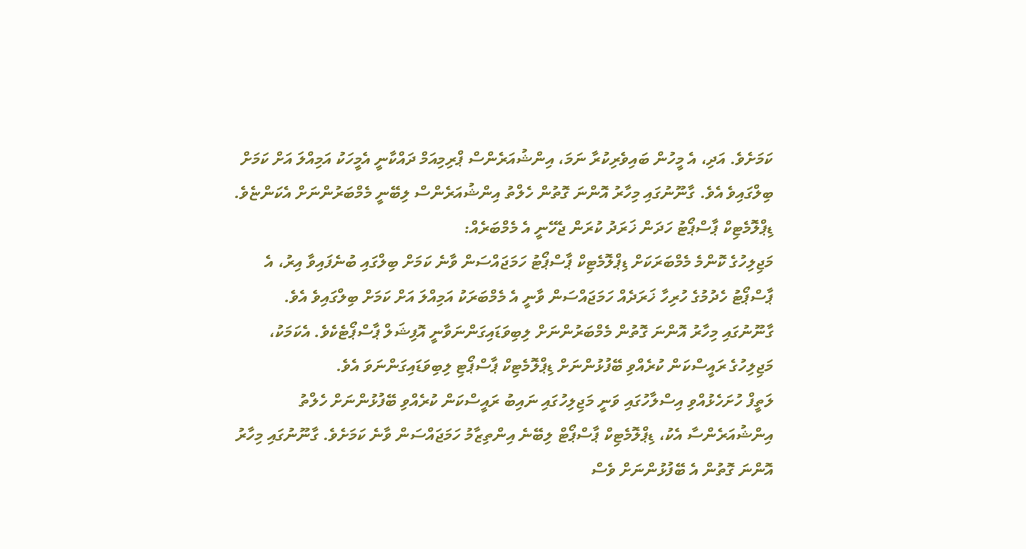ކަމަށެވެ. އަދި، އެ މީހުން ބައިވެރިކުރާ ނަމަ، އިންޝުއަރެންސް ޕްރިމިއަމް ދައްކާނީ އެމީހަކު އަމިއްލަ އަށް ކަމަށް ބިލްގައިވެ އެވެ. ގާނޫނުގައި މިހާރު އޮންނަ ގޮތުން ހެލްތު އިންޝުއަރެންސް ލިބޭނީ މެމްބަރުންނަށް އެކަންޏެވެ.
ޑިޕްލޮމެޓިކް ޕާސްޕޯޓު ހަދަން ޚަރަދު ކުރަން ޖެހޭނީ އެ މެމްބަރެއް:
މަޖިލިހުގެ ކޮންމެ މެމްބަރަކަށް ޑިޕްލޮމެޓިކް ޕާސްޕޯޓު ހަމަޖައްސަން ވާނެ ކަމަށް ބިލްގައި ބުނެފައިވާ އިރު، އެ ޕާސްޕޯޓު ހެދުމުގެ ހުރިހާ ޚަރަދެއް ހަމަޖައްސަން ވާނީ އެ މެމްބަރަކު އަމިއްލަ އަށް ކަމަށް ބިލްގައިވެ އެވެ.
ގާނޫނުގައި މިހާރު އޮންނަ ގޮތުން މެމްބަރުންނަށް ލިބިވަޑައިގަންނަވާނީ އޮފިޝަލް ޕާސްޕޯޓެކެވެ. އެކަމަކު، މަޖިލިހުގެ ރައީސްކަން ކުރެއްވި ބޭފުޅުންނަށް ޑިޕްލޮމެޓިކް ޕާސްޕޯޓި ލިބިވަޑައިގަންނަވަ އެވެ.
ލަތީފް ހުށަހެޅުއްވި އިސްލާހުގައި ވަނީ މަޖިލިހުގައި ނައިބު ރައީސްކަން ކުރެއްވި ބޭފުޅުންނަށް ހެލްތު އިންޝުއަރެންސާ އެކު، ޑިޕްލޮމެޓިކް ޕާސްޕޯޓް ލިބޭނެ އިންތިޒާމު ހަމަޖައްސަން ވާނެ ކަމަށެވެ. ގާނޫނުގައި މިހާރު އޮންނަ ގޮތުން އެ ބޭފުޅުންނަށް ވެސް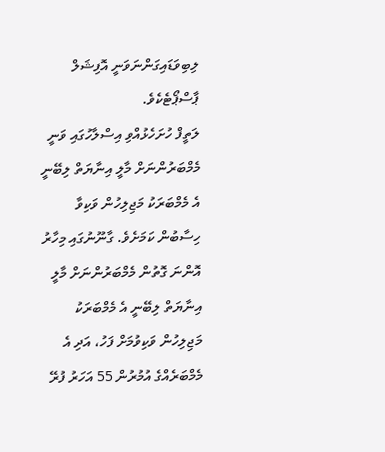ލިބިވަޑައިގަންނަވަނީ އޮފިޝަލް ޕާސްޕޯޓެކެވެ.
ލަތީފް ހުށަހެޅުއްވި އިސްލާހުގައި ވަނީ މެމްބަރުންނަށް މާލީ އިނާޔަތް ލިބޭނީ އެ މެމްބަރަކު މަޖިލިހުން ވަކިވާ ހިސާބުން ކަމަށެވެ. ގާނޫނުގައި މިހާރު އޮންނަ ގޮތުން މެމްބަރުންނަށް މާލީ އިނާޔަތް ލިބޭނީ އެ މެމްބަރަކު މަޖިލިހުން ވަކިވުމަށް ފަހު، އަދި އެ މެމްބަރެއްގެ އުމުރުން 55 އަހަރު ފުރޭ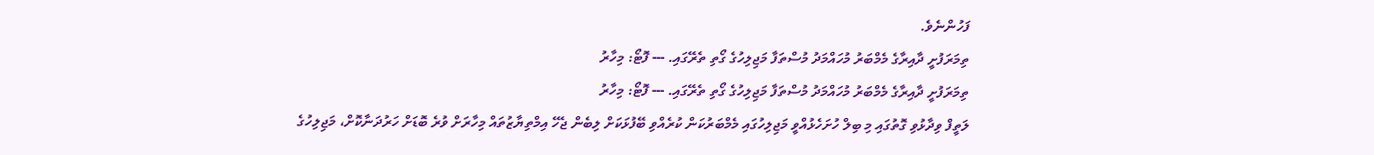ފަހުންނެވެ.
ތިމަރަފުށީ ދާއިރާގެ މެމްބަރު މުހައްމަދު މުސްތަފާ މަޖިލިހުގެ ގޯތި ތެރޭގައި. --- ފޮޓޯ: މިހާރު
ތިމަރަފުށީ ދާއިރާގެ މެމްބަރު މުހައްމަދު މުސްތަފާ މަޖިލިހުގެ ގޯތި ތެރޭގައި. --- ފޮޓޯ: މިހާރު
ލަތީފް ވިދާޅުވި ގޮތުގައި މި ބިލް ހުށަހެޅުއްވީ މަޖިލިހުގައި މެމްބަރުކަން ކުރެއްވި ބޭފުޅަކަށް ލިބެން ޖެހޭ އިމްތިޔާޒުތައް މިހާރަށް ވުރެ ބޮޑަށް ހަރުދަނާކޮށް، މަޖިލިހުގެ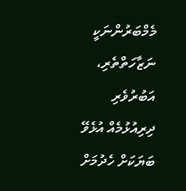މެމްބަރުންނަކީ ނަޒާހަތްތެރި، އަބުރުވެރި ދިރިއުޅުމެއް އުޅެވޭ ބަޔަކަށް ހެދުމަށް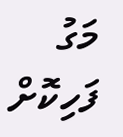މަގު ފަހިކޮށް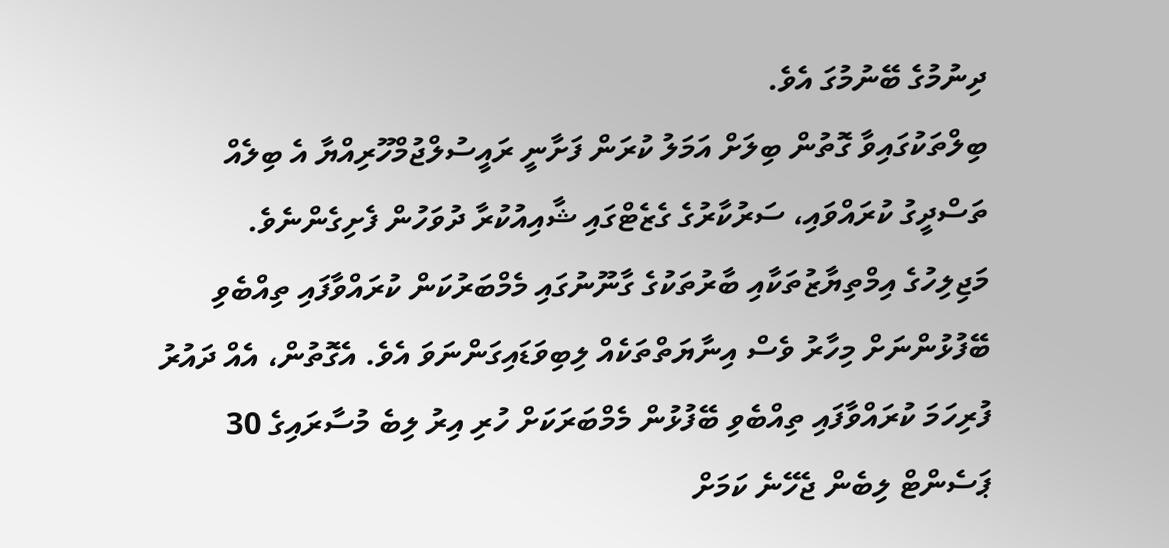ދިނުމުގެ ބޭނުމުގަ އެވެ.
ބިލްތަކުގައިވާ ގޮތުން ބިލަށް އަމަލު ކުރަން ފަށާނީ ރައީސުލްޖުމްހޫރިއްޔާ އެ ބިލެއް ތަސްދީގު ކުރައްވައި، ސަރުކާރުގެ ގެޒެޓްގައި ޝާއިއުކުރާ ދުވަހުން ފެށިގެންނެވެ.
މަޖިލިހުގެ އިމްތިޔާޒުތަކާއި ބާރުތަކުގެ ގާނޫނުގައި މެމްބަރުކަން ކުރައްވާފައި ތިއްބެވި ބޭފުޅުންނަށް މިހާރު ވެސް އިނާޔަތްތަކެއް ލިބިވަޑައިގަންނަވަ އެވެ. އެގޮތުން، އެއް ދައުރު ފުރިހަމަ ކުރައްވާފައި ތިއްބެވި ބޭފުޅުން މެމްބަރަކަށް ހުރި އިރު ލިބެ މުސާރައިގެ 30 ޕަސެންޓް ލިބެން ޖެހޭނެ ކަމަށް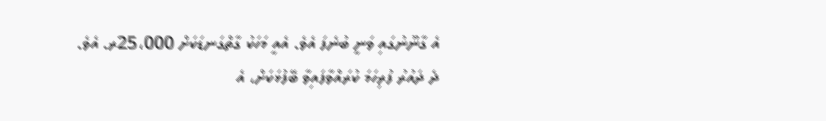އެ ގާނޫނުގައި ވަނީ ބުނެފަ އެވެ. އެއީ މަހަކު ގާތްގަނޑަކަށް 25،000ރ. އެވެ.
ދެ ދައުރު ފުރިހަމަ ކުރައްވާފައިވާ ބޭފުޅަކަށް، އެ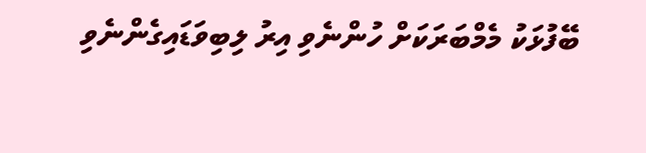ބޭފުޅަކު މެމްބަރަކަށް ހުންނެވި އިރު ލިބިވަޑައިގެންނެވި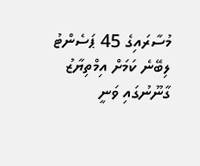މުސާރައިގެ 45 ޕަސެންޓު ލިބޭނެ ކަމަށް އިމްތިޔާޒު ގާނޫނުގައި ވަނީ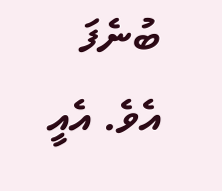ބުނެފަ އެވެ. އެއީ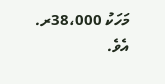މަހަކު 38،000ރ. އެވެ.